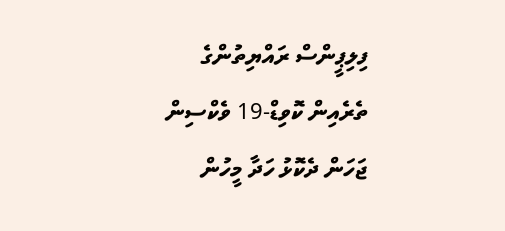ފިލިޕީންސް ރައްޔިތުންގެ ތެރެއިން ކޮވިޑް-19 ވެކްސިން ޖަހަން ދެކޮޅު ހަދާ މީހުން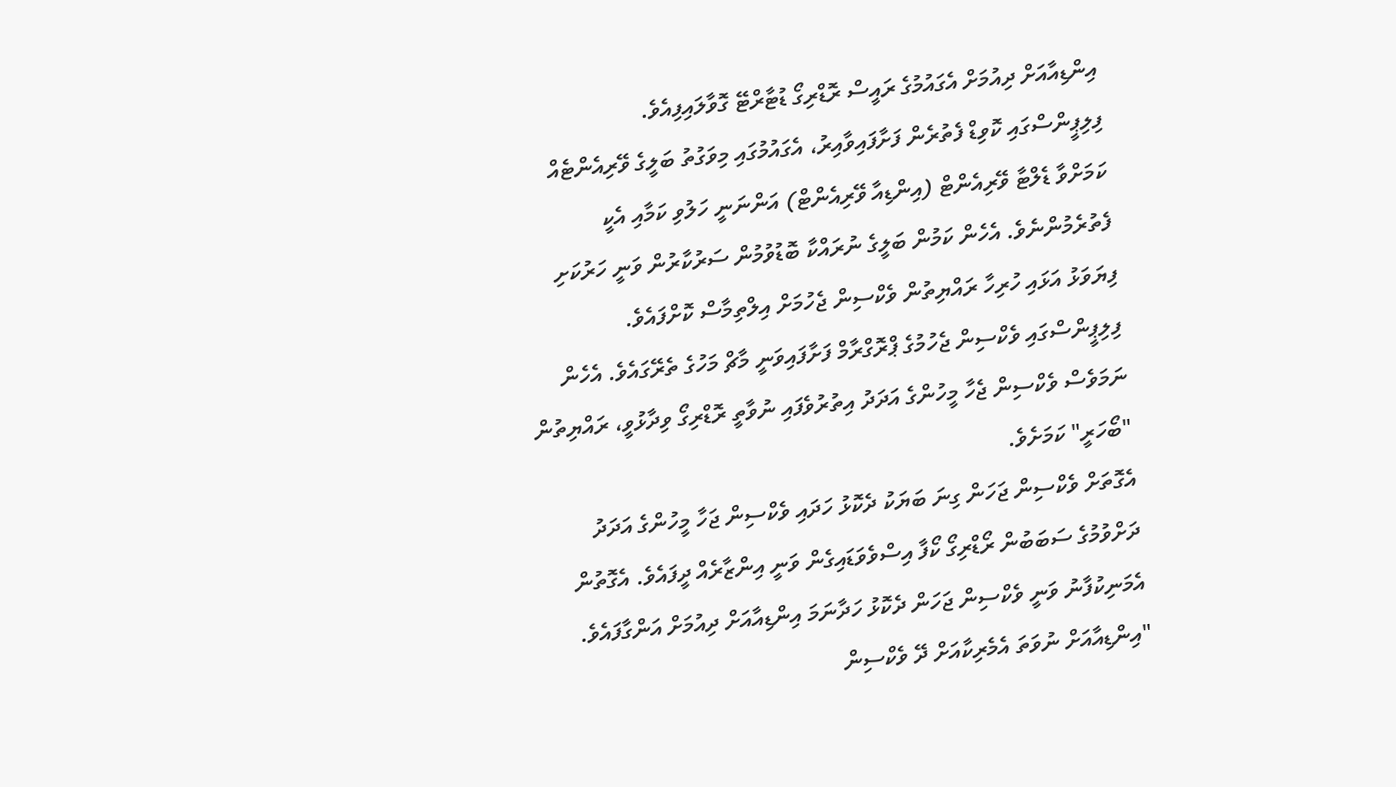އިންޑިއާއަށް ދިއުމަށް އެގައުމުގެ ރައީސް ރޮޑްރިގޯ ޑުޓާރްޓޭ ގޮވާލައިފިއެވެ.
ފިލިޕީންސްގައި ކޮވިޑް ފެތުރެން ފަށާފައިވާއިރު، އެގައުމުގައި މިވަގުތު ބަލީގެ ވޭރިއެންޓެއް ކަމަށްވާ ޑެލްޓާ ވޭރިއެންޓް (އިންޑިއާ ވޭރިއެންޓް) އަންނަނީ ހަލުވި ކަމާއި އެކީ ފެތުރެމުންނެވެ. އެހެން ކަމުން ބަލީގެ ނުރައްކާ ބޮޑުވުމުން ސަރުކާރުން ވަނީ ހަރުކަށި ފިޔަވަޅު އަޅައި ހުރިހާ ރައްޔިތުން ވެކްސިން ޖެހުމަށް އިލްތިމާސް ކޮށްފައެވެ.
ފިލިޕީންސްގައި ވެކްސިން ޖެހުމުގެ ޕްރޮގްރާމް ފަށާފައިވަނީ މާޗް މަހުގެ ތެރޭގައެވެ. އެހެން ނަމަވެސް ވެކްސިން ޖެހާ މީހުންގެ އަދަދު އިތުރުވެފައި ނުވާތީ ރޮޑްރިގޯ ވިދާޅުވީ، ރައްޔިތުން "ބޯހަރީ" ކަމަށެވެ.
އެގޮތަށް ވެކްސިން ޖަހަން ގިނަ ބަޔަކު ދެކޮޅު ހަދައި ވެކްސިން ޖަހާ މީހުންގެ އަދަދު ދަށްވުމުގެ ސަބަބުން ރޯޑްރިގޯ ކޯފާ އިސްވެވަޑައިގެން ވަނީ އިންޒާރެއް ދީފައެވެ. އެގޮތުން އެމަނިކުފާނު ވަނީ ވެކްސިން ޖަހަން ދެކޮޅު ހަދާނަމަ އިންޑިއާއަށް ދިއުމަށް އަންގާފައެވެ.
"އިންޑިއާއަށް ނުވަތަ އެމެރިކާއަށް ދޭ ވެކްސިން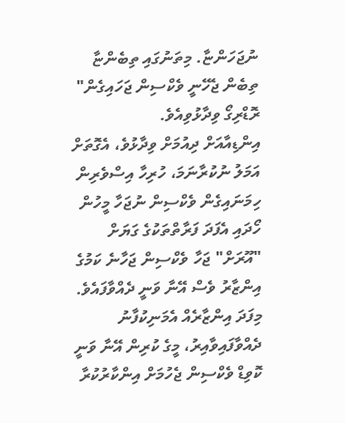ނުޖަހަންޏާ. މިތަނުގައި ތިބެންޏާ ތިބެން ޖެހޭނީ ވެކްސިން ޖަހައިގެން" ރޮޑްރިގޯ ވިދާޅުވިއެވެ.
އިންޑިއާއަށް ދިއުމަށް ވިދާޅުވެ، އެގޮތަށް އަމަލު ނުކުރާނަމަ، ހުރިހާ އިސްވެރިން ހިމަނައިގެން ވެކްސިން ނުޖަހާ މީހުން ހޯދައި އެފަދަ ފަރާތްތަކުގެ ގަޔަށް "އޫރަށް" ޖަހާ ވެކްސިން ޖަހާނެ ކަމުގެ އިންޒާރު ވެސް އޭނާ ވަނީ ދެއްވާފައެވެ.
މިފަދަ އިންޒާރެއް އެމަނިކުފާނު ދެއްވާފައިވާއިރު، މީގެ ކުރިން އޭނާ ވަނީ ކޮވިޑް ވެކްސިން ޖެހުމަށް އިންކާރުކުރާ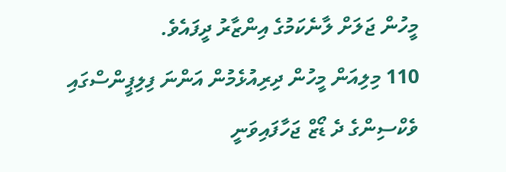މީހުން ޖަލަށް ލާނެކަމުގެ އިންޒާރު ދީފައެވެ.
110 މިލިއަން މީހުން ދިރިއުޅެމުން އަންނަ ފިލިޕީންސްގައި ވެކްސިންގެ ދެ ޑޯޒް ޖަހާފައިވަނީ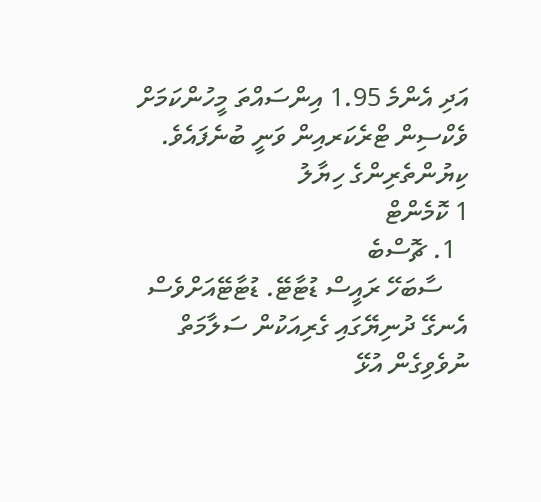އަދި އެންމެ 1.95 އިންސައްތަ މީހުންކަމަށް ވެކްސިން ޓްރެކަރއިން ވަނީ ބުނެފައެވެ.
ކިޔުންތެރިންގެ ހިޔާލު
1 ކޮމެންޓް
  1. ޗޮސްބެ
    ސާބަހޭ ރައީސް ޑުޓާޓޭ. ޑުޓާޓޭއަށްވެސް އެނގޭ ދުނިޔޭގައި ގެރިއަކުން ސަލާމަތް ނުވެވިގެން އުޅޭ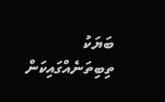ބަޔަކު ތިބިތަނެއްގައިކަން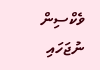ވެކްސިން ނުޖަހައި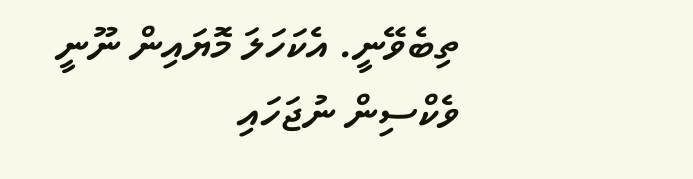ތިބެވޭނީ. އެކަހަލަ މޮޔައިން ނޫނީ ވެކްސިން ނުޖަހައި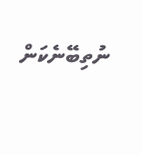ނުތިބޭނެކަން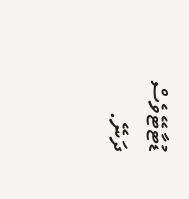ޑުޓާޓޭވެސް ދަނޭ.